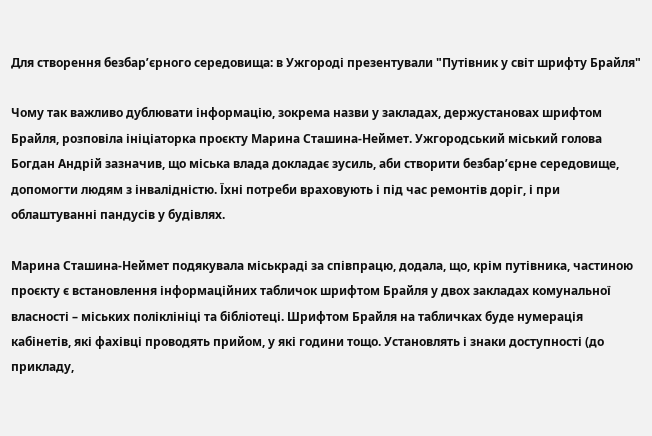Для створення безбар’єрного середовища: в Ужгороді презентували "Путівник у світ шрифту Брайля"

Чому так важливо дублювати інформацію, зокрема назви у закладах, держустановах шрифтом Брайля, розповіла ініціаторка проєкту Марина Сташина-Неймет. Ужгородський міський голова Богдан Андрій зазначив, що міська влада докладає зусиль, аби створити безбар’єрне середовище, допомогти людям з інвалідністю. Їхні потреби враховують і під час ремонтів доріг, і при облаштуванні пандусів у будівлях.

Марина Сташина-Неймет подякувала міськраді за співпрацю, додала, що, крім путівника, частиною проєкту є встановлення інформаційних табличок шрифтом Брайля у двох закладах комунальної власності – міських поліклініці та бібліотеці. Шрифтом Брайля на табличках буде нумерація кабінетів, які фахівці проводять прийом, у які години тощо. Установлять і знаки доступності (до прикладу,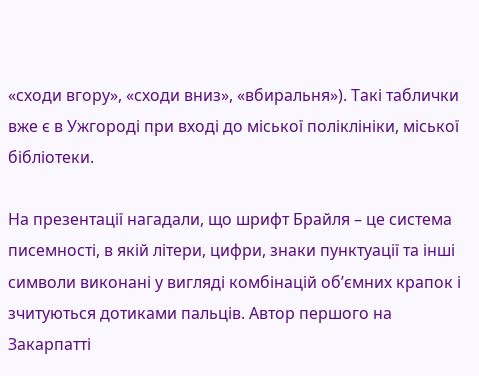«сходи вгору», «сходи вниз», «вбиральня»). Такі таблички вже є в Ужгороді при вході до міської поліклініки, міської бібліотеки.

На презентації нагадали, що шрифт Брайля – це система писемності, в якій літери, цифри, знаки пунктуації та інші символи виконані у вигляді комбінацій об’ємних крапок і зчитуються дотиками пальців. Автор першого на Закарпатті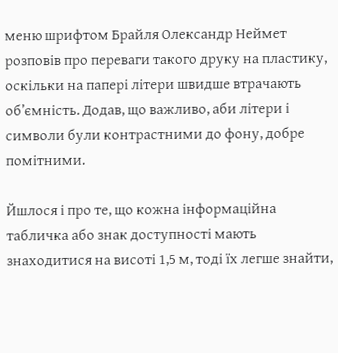меню шрифтом Брайля Олександр Неймет розповів про переваги такого друку на пластику, оскільки на папері літери швидше втрачають об’ємність. Додав, що важливо, аби літери і символи були контрастними до фону, добре помітними.

Йшлося і про те, що кожна інформаційна табличка або знак доступності мають знаходитися на висоті 1,5 м, тоді їх легше знайти,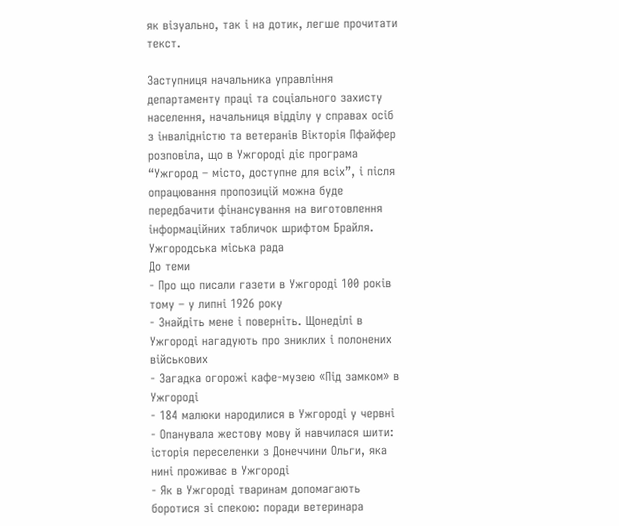як візуально, так і на дотик, легше прочитати текст.

Заступниця начальника управління департаменту праці та соціального захисту населення, начальниця відділу у справах осіб з інвалідністю та ветеранів Вікторія Пфайфер розповіла, що в Ужгороді діє програма “Ужгород – місто, доступне для всіх”, і після опрацювання пропозицій можна буде передбачити фінансування на виготовлення інформаційних табличок шрифтом Брайля.
Ужгородська міська рада
До теми
- Про що писали газети в Ужгороді 100 років тому – у липні 1926 року
- Знайдіть мене і поверніть. Щонеділі в Ужгороді нагадують про зниклих і полонених військових
- Загадка огорожі кафе-музею «Під замком» в Ужгороді
- 184 малюки народилися в Ужгороді у червні
- Опанувала жестову мову й навчилася шити: історія переселенки з Донеччини Ольги, яка нині проживає в Ужгороді
- Як в Ужгороді тваринам допомагають боротися зі спекою: поради ветеринара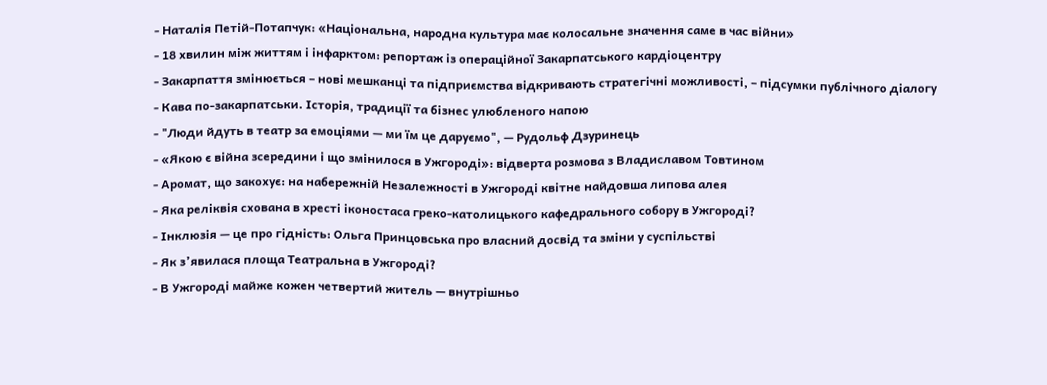- Наталія Петій-Потапчук: «Національна, народна культура має колосальне значення саме в час війни»
- 18 хвилин між життям і інфарктом: репортаж із операційної Закарпатського кардіоцентру
- Закарпаття змінюється – нові мешканці та підприємства відкривають стратегічні можливості, – підсумки публічного діалогу
- Кава по-закарпатськи. Історія, традиції та бізнес улюбленого напою
- "Люди йдуть в театр за емоціями — ми їм це даруємо", — Рудольф Дзуринець
- «Якою є війна зсередини і що змінилося в Ужгороді»: відверта розмова з Владиславом Товтином
- Аромат, що закохує: на набережній Незалежності в Ужгороді квітне найдовша липова алея
- Яка реліквія схована в хресті іконостаса греко-католицького кафедрального собору в Ужгороді?
- Інклюзія — це про гідність: Ольга Принцовська про власний досвід та зміни у суспільстві
- Як з’явилася площа Театральна в Ужгороді?
- В Ужгороді майже кожен четвертий житель — внутрішньо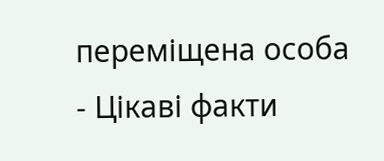переміщена особа
- Цікаві факти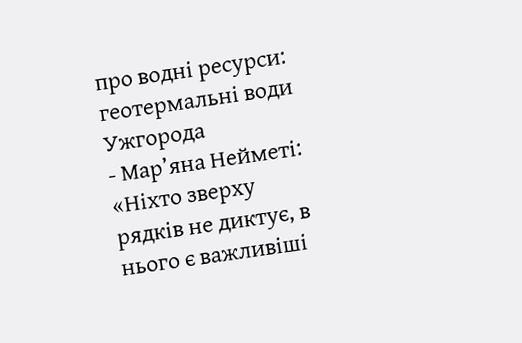про водні ресурси: геотермальні води Ужгорода
- Мар’яна Нейметі: «Ніхто зверху рядків не диктує, в нього є важливіші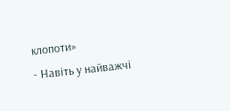клопоти»
- Навіть у найважчі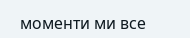моменти ми все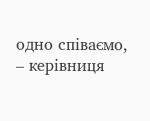одно співаємо, – керівниця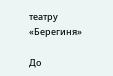театру «Берегиня»

До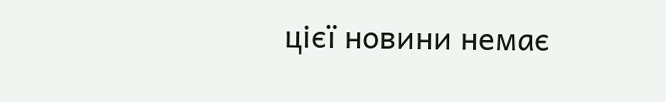цієї новини немає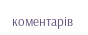коментарів